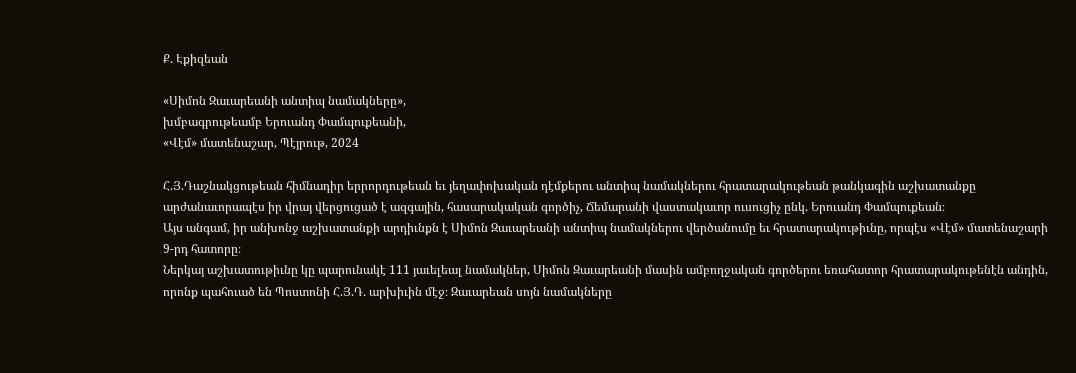Ք. Էքիզեան

«Սիմոն Զաւարեանի անտիպ նամակները»,
խմբագրութեամբ Երուանդ Փամպուքեանի,
«Վէմ» մատենաշար, Պէյրութ, 2024

Հ.Յ.Դաշնակցութեան հիմնադիր երրորդութեան եւ յեղափոխական դէմքերու անտիպ նամակներու հրատարակութեան թանկագին աշխատանքը արժանաւորապէս իր վրայ վերցուցած է ազգային, հասարակական գործիչ, Ճեմարանի վաստակաւոր ուսուցիչ ընկ. Երուանդ Փամպուքեան։
Այս անգամ, իր անխոնջ աշխատանքի արդիւնքն է Սիմոն Զաւարեանի անտիպ նամակներու վերծանումը եւ հրատարակութիւնը, որպէս «Վէմ» մատենաշարի 9-րդ հատորը։
Ներկայ աշխատութիւնը կը պարունակէ 111 յաւելեալ նամակներ, Սիմոն Զաւարեանի մասին ամբողջական գործերու եռահատոր հրատարակութենէն անդին, որոնք պահուած են Պոստոնի Հ.Յ.Դ. արխիւին մէջ։ Զաւարեան սոյն նամակները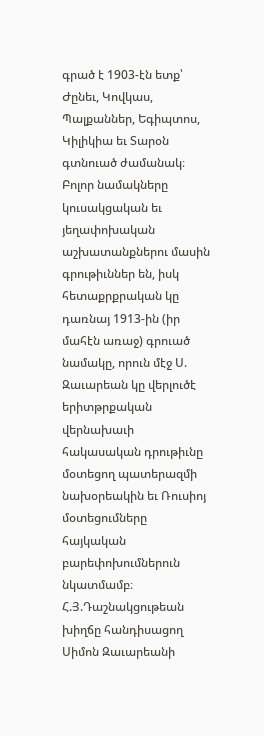գրած է 1903-էն ետք՝ Ժընեւ, Կովկաս, Պալքաններ, Եգիպտոս, Կիլիկիա եւ Տարօն գտնուած ժամանակ։ Բոլոր նամակները կուսակցական եւ յեղափոխական աշխատանքներու մասին գրութիւններ են, իսկ հետաքրքրական կը դառնայ 1913-ին (իր մահէն առաջ) գրուած նամակը, որուն մէջ Ս. Զաւարեան կը վերլուծէ երիտթրքական վերնախաւի հակասական դրութիւնը մօտեցող պատերազմի նախօրեակին եւ Ռուսիոյ մօտեցումները հայկական բարեփոխումներուն նկատմամբ։
Հ.Յ.Դաշնակցութեան խիղճը հանդիսացող Սիմոն Զաւարեանի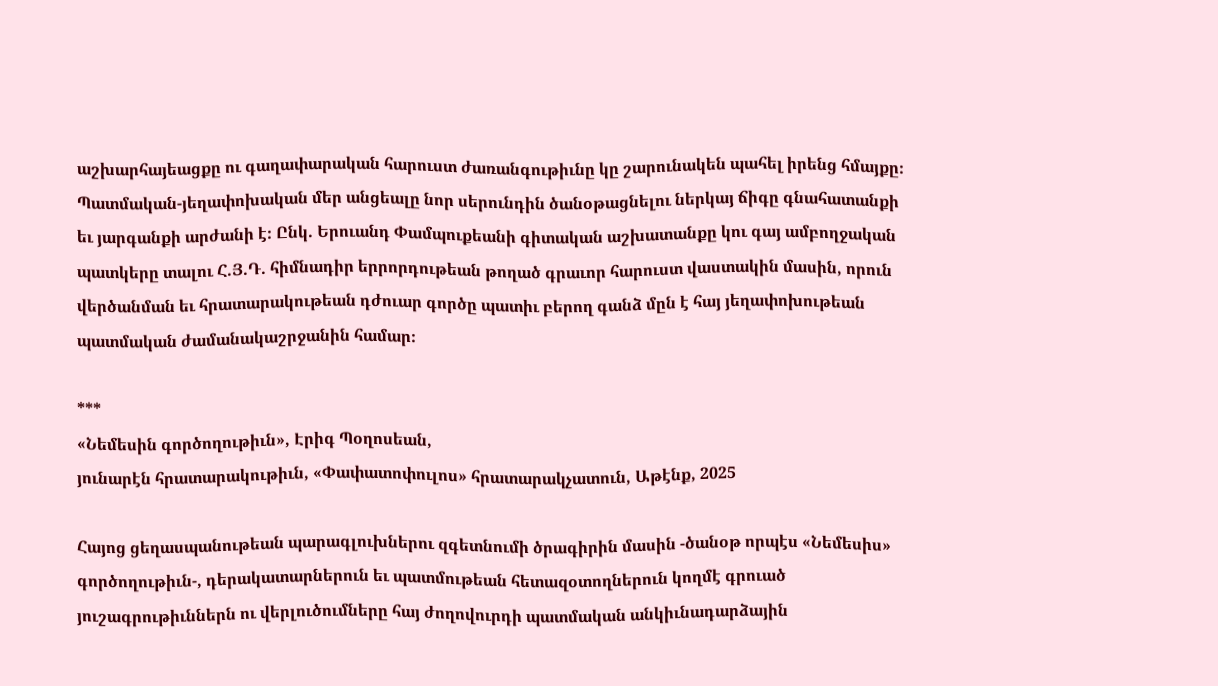աշխարհայեացքը ու գաղափարական հարուստ ժառանգութիւնը կը շարունակեն պահել իրենց հմայքը։ Պատմական-յեղափոխական մեր անցեալը նոր սերունդին ծանօթացնելու ներկայ ճիգը գնահատանքի եւ յարգանքի արժանի է։ Ընկ. Երուանդ Փամպուքեանի գիտական աշխատանքը կու գայ ամբողջական պատկերը տալու Հ.Յ.Դ. հիմնադիր երրորդութեան թողած գրաւոր հարուստ վաստակին մասին, որուն վերծանման եւ հրատարակութեան դժուար գործը պատիւ բերող գանձ մըն է հայ յեղափոխութեան պատմական ժամանակաշրջանին համար։

***
«Նեմեսին գործողութիւն», Էրիգ Պօղոսեան,
յունարէն հրատարակութիւն, «Փափատոփուլոս» հրատարակչատուն, Աթէնք, 2025

Հայոց ցեղասպանութեան պարագլուխներու զգետնումի ծրագիրին մասին -ծանօթ որպէս «Նեմեսիս» գործողութիւն-, դերակատարներուն եւ պատմութեան հետազօտողներուն կողմէ գրուած յուշագրութիւններն ու վերլուծումները հայ ժողովուրդի պատմական անկիւնադարձային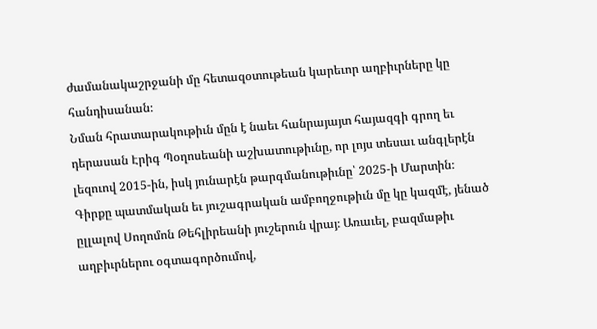ժամանակաշրջանի մը հետազօտութեան կարեւոր աղբիւրները կը հանդիսանան։
Նման հրատարակութիւն մըն է նաեւ հանրայայտ հայազգի գրող եւ դերասան Էրիգ Պօղոսեանի աշխատութիւնը, որ լոյս տեսաւ անգլերէն լեզուով 2015-ին, իսկ յունարէն թարգմանութիւնը՝ 2025-ի Մարտին։
Գիրքը պատմական եւ յուշագրական ամբողջութիւն մը կը կազմէ, յենած ըլլալով Սողոմոն Թեհլիրեանի յուշերուն վրայ։ Առաւել, բազմաթիւ աղբիւրներու օգտագործումով,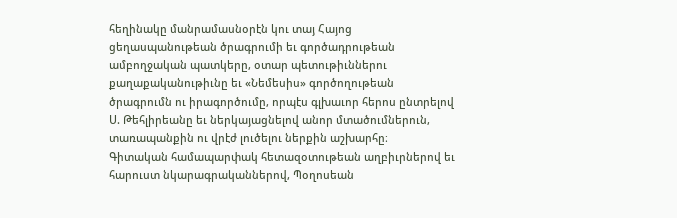հեղինակը մանրամասնօրէն կու տայ Հայոց ցեղասպանութեան ծրագրումի եւ գործադրութեան ամբողջական պատկերը, օտար պետութիւններու քաղաքականութիւնը եւ «Նեմեսիս» գործողութեան ծրագրումն ու իրագործումը, որպէս գլխաւոր հերոս ընտրելով Ս. Թեհլիրեանը եւ ներկայացնելով անոր մտածումներուն, տառապանքին ու վրէժ լուծելու ներքին աշխարհը։
Գիտական համապարփակ հետազօտութեան աղբիւրներով եւ հարուստ նկարագրականներով, Պօղոսեան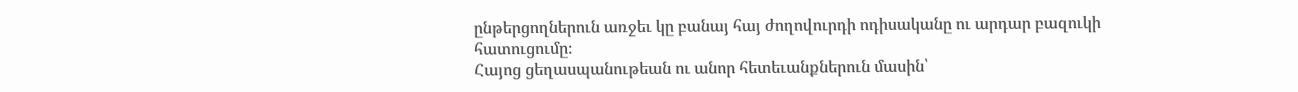ընթերցողներուն առջեւ կը բանայ հայ ժողովուրդի ոդիսականը ու արդար բազուկի հատուցումը։
Հայոց ցեղասպանութեան ու անոր հետեւանքներուն մասին՝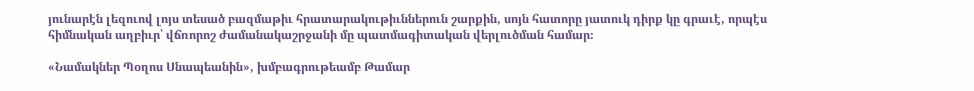յունարէն լեզուով լոյս տեսած բազմաթիւ հրատարակութիւններուն շարքին, սոյն հատորը յատուկ դիրք կը գրաւէ, որպէս հիմնական աղբիւր՝ վճռորոշ ժամանակաշրջանի մը պատմագիտական վերլուծման համար։

«Նամակներ Պօղոս Սնապեանին», խմբագրութեամբ Թամար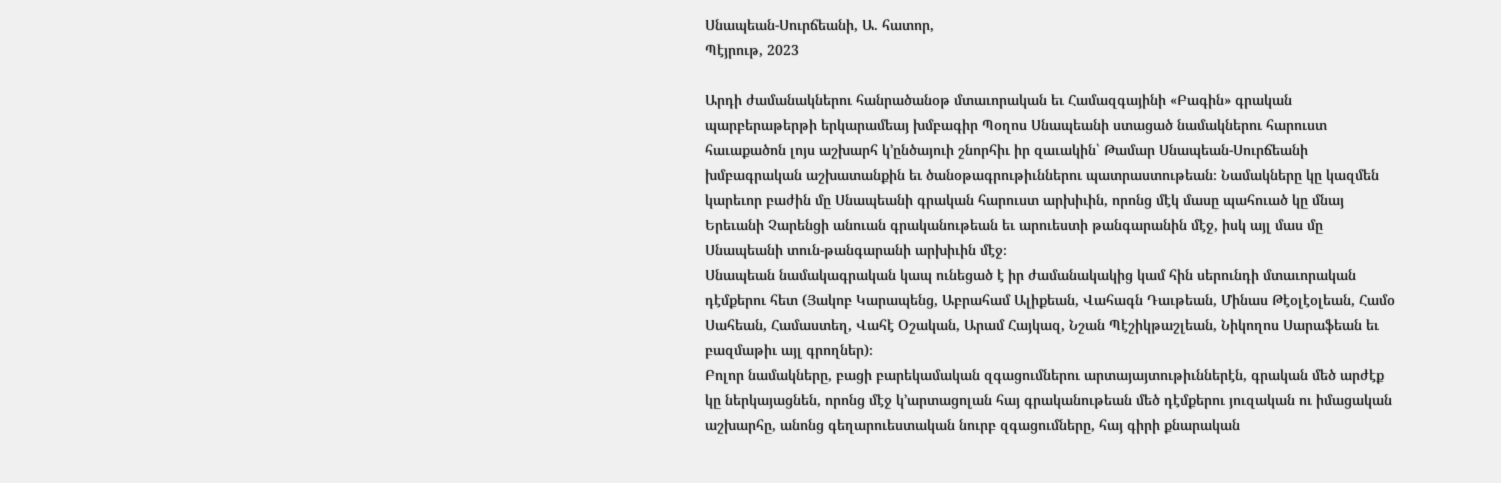Սնապեան-Սուրճեանի, Ա. հատոր,
Պէյրութ, 2023

Արդի ժամանակներու հանրածանօթ մտաւորական եւ Համազգայինի «Բագին» գրական պարբերաթերթի երկարամեայ խմբագիր Պօղոս Սնապեանի ստացած նամակներու հարուստ հաւաքածոն լոյս աշխարհ կ՚ընծայուի շնորհիւ իր զաւակին՝ Թամար Սնապեան-Սուրճեանի խմբագրական աշխատանքին եւ ծանօթագրութիւններու պատրաստութեան։ Նամակները կը կազմեն կարեւոր բաժին մը Սնապեանի գրական հարուստ արխիւին, որոնց մէկ մասը պահուած կը մնայ Երեւանի Չարենցի անուան գրականութեան եւ արուեստի թանգարանին մէջ, իսկ այլ մաս մը Սնապեանի տուն-թանգարանի արխիւին մէջ։
Սնապեան նամակագրական կապ ունեցած է իր ժամանակակից կամ հին սերունդի մտաւորական դէմքերու հետ (Յակոբ Կարապենց, Աբրահամ Ալիքեան, Վահագն Դաւթեան, Մինաս Թէօլէօլեան, Համօ Սահեան, Համաստեղ, Վահէ Օշական, Արամ Հայկազ, Նշան Պէշիկթաշլեան, Նիկողոս Սարաֆեան եւ բազմաթիւ այլ գրողներ)։
Բոլոր նամակները, բացի բարեկամական զգացումներու արտայայտութիւններէն, գրական մեծ արժէք կը ներկայացնեն, որոնց մէջ կ՚արտացոլան հայ գրականութեան մեծ դէմքերու յուզական ու իմացական աշխարհը, անոնց գեղարուեստական նուրբ զգացումները, հայ գիրի քնարական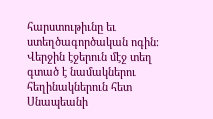հարստութիւնը եւ ստեղծագործական ոգին։
Վերջին էջերուն մէջ տեղ գտած է նամակներու հեղինակներուն հետ Սնապեանի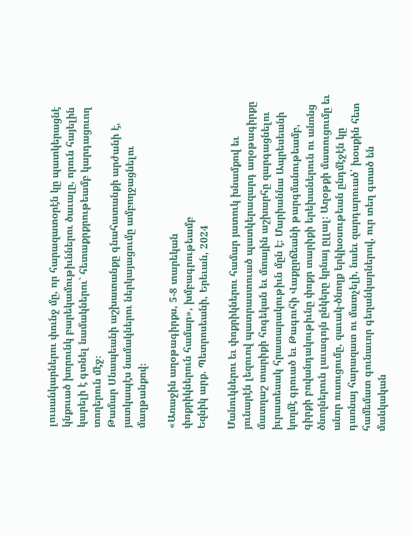լուսանկարներու փունջ մը, որ հարազատօրէն կը պատկերացնէ կնքուած խորունկ բարեկամութիւններու ծաւալը, որուն հայելին կարելի է գտնել նամակներու` հետաքրքրութեամբ կարդացուող տողերուն մէջ։
Թամար Սնապեանի աշխատանքը գնահատանքի արժանի է, յատկապէս նամակներու ներկայացումը ամբողջացնելու մաղթանքով։

«Առաջին աղօթագիրքս, 5-8 տարեկան
փոքրիկներուն համար», խմբագրութեամբ
Եզնիկ արք. Պետրոսեանի, Երեւան, 2024

Մանուկներու եւ փոքրիկներու համար յատուկ խնամքով եւ յունարէն լեզուով պատրաստուած պատկերազարդ աղօթագիրքը մատղաշ տարիքի հոգեկան եւ մտային աշխարհը զարգացնելու իւրատեսակ հրատարակութիւն մըն է։ Մարիաննա Ապրեսեանի կողմէ գրուած եւ Թագուհի Վաքըրճեանի թարգմանութեամբ, գիրքի բովանդակութիւնը փոքր տարիքի երեխաներուն ու անոնց ծնողներուն լաւագոյն ընկերը կրնայ ըլլալ։ Աղօթքի մատուցումը եւ անոր ուսուցումը, զաւակ-ծնողք երկխօսութեան ընդմէջէն կը դառնայ հարազատ ու մատչելի, նաեւ զարդարուած՝ խօսքին հետ համեմատ գունաւոր գեղանկարներով, ուր տեղ գտած են մանկական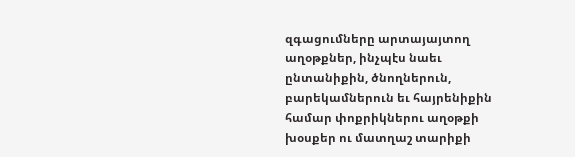զգացումները արտայայտող աղօթքներ, ինչպէս նաեւ ընտանիքին, ծնողներուն, բարեկամներուն եւ հայրենիքին համար փոքրիկներու աղօթքի խօսքեր ու մատղաշ տարիքի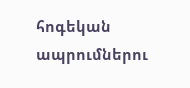հոգեկան ապրումներու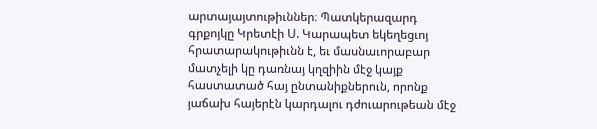արտայայտութիւններ։ Պատկերազարդ գրքոյկը Կրետէի Ս. Կարապետ եկեղեցւոյ հրատարակութիւնն է, եւ մասնաւորաբար մատչելի կը դառնայ կղզիին մէջ կայք հաստատած հայ ընտանիքներուն, որոնք յաճախ հայերէն կարդալու դժուարութեան մէջ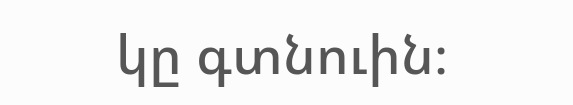կը գտնուին։